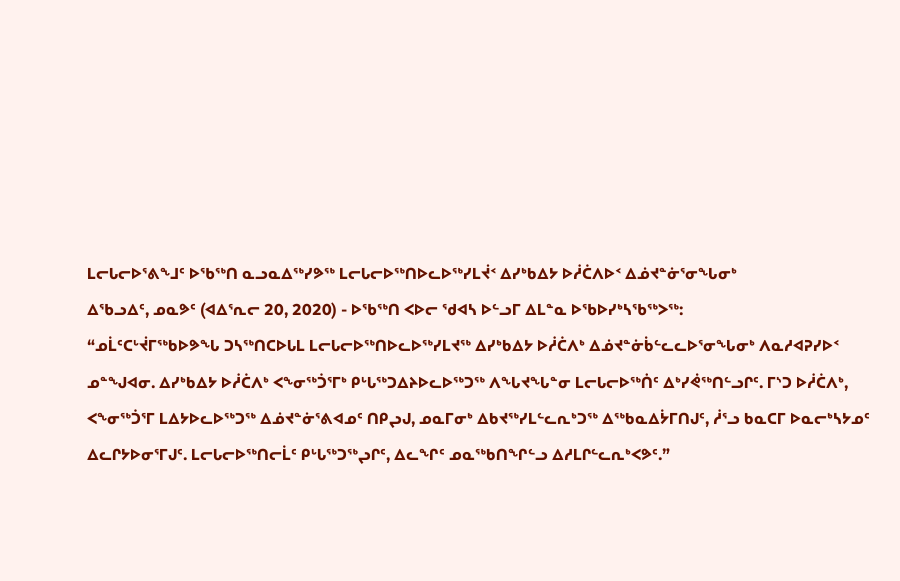ᒪᓕᒐᓕᐅᕐᕕᖕᒧᑦ ᐅᖃᖅᑎ ᓇᓗᓇᐃᖅᓯᕗᖅ ᒪᓕᒐᓕᐅᖅᑎᐅᓚᐅᖅᓯᒪᔫᑉ ᐃᓯᒃᑲᐃᔭ ᐅᓲᑖᐱᐅᑉ ᐃᓅᔪᓐᓃᕐᓂᖓᓂᒃ
ᐃᖃᓗᐃᑦ, ᓄᓇᕗᑦ (ᐊᐃᕐᕆᓕ 20, 2020) - ᐅᖃᖅᑎ ᐸᐅᓕ ᖁᐊᓴ ᐅᓪᓗᒥ ᐃᒪᓐᓇ ᐅᖃᐅᓯᒃᓴᖃᖅᐳᖅ:
“ᓄᒫᑦᑕᒡᔫᒥᖅᑲᐅᕗᖓ ᑐᓴᖅᑎᑕᐅᒐᒪ ᒪᓕᒐᓕᐅᖅᑎᐅᓚᐅᖅᓯᒪᔪᖅ ᐃᓯᒃᑲᐃᔭ ᐅᓲᑖᐱᒃ ᐃᓅᔪᓐᓃᑳᓪᓚᓚᐅᕐᓂᖓᓂᒃ ᐱᓇᓱᐊᕈᓯᐅᑉ ᓄᓐᖑᐊᓂ. ᐃᓯᒃᑲᐃᔭ ᐅᓲᑖᐱᒃ ᐸᖕᓂᖅᑑᕐᒥᒃ ᑭᒡᒐᖅᑐᐃᔨᐅᓚᐅᖅᑐᖅ ᐱᖓᔪᖓᓐᓂ ᒪᓕᒐᓕᐅᖅᑏᑦ ᐃᒃᓯᕚᖅᑎᓪᓗᒋᑦ. ᒥᔅᑐ ᐅᓲᑖᐱᒃ, ᐸᖕᓂᖅᑑᕐᒥ ᒪᐃᔭᐅᓚᐅᖅᑐᖅ ᐃᓅᔪᓐᓃᕐᕕᐊᓄᑦ ᑎᑭᖢᒍ, ᓄᓇᒥᓂᒃ ᐃᑲᔪᖅᓯᒪᓪᓚᕆᒃᑐᖅ ᐃᖅᑲᓇᐃᔮᒥᑎᒍᑦ, ᓲᕐᓗ ᑲᓇᑕᒥ ᐅᓇᓕᒃᓴᔭᓄᑦ ᐃᓚᒋᔭᐅᓂᕐᒥᒍᑦ. ᒪᓕᒐᓕᐅᖅᑎᓕᒫᑦ ᑭᒡᒐᖅᑐᖅᖢᒋᑦ, ᐃᓚᖏᑦ ᓄᓇᖅᑲᑎᖏᓪᓗ ᐃᓱᒪᒋᓪᓚᕆᒃᐸᕗᑦ.”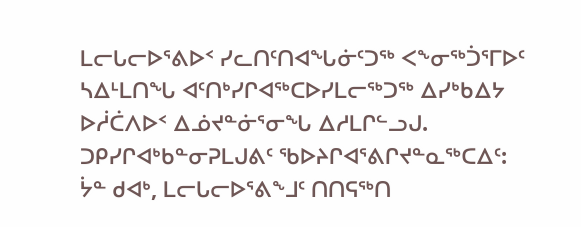ᒪᓕᒐᓕᐅᕐᕕᐅᑉ ᓯᓚᑎᑦᑎᐊᖓᓃᑦᑐᖅ ᐸᖕᓂᖅᑑᕐᒥᐅᑦ ᓴᐃᒻᒪᑎᖓ ᐊᑦᑎᒃᓯᒋᐊᖅᑕᐅᓯᒪᓕᖅᑐᖅ ᐃᓯᒃᑲᐃᔭ ᐅᓲᑖᐱᐅᑉ ᐃᓅᔪᓐᓃᕐᓂᖓ ᐃᓱᒪᒋᓪᓗᒍ.
ᑐᑭᓯᒋᐊᒃᑲᓐᓂᕈᒪᒍᕕᑦ ᖃᐅᔨᒋᐊᕐᕕᒋᔪᓐᓇᖅᑕᐃᑦ:
ᔮᓐ ᑯᐊᒃ, ᒪᓕᒐᓕᐅᕐᕕᖕᒧᑦ ᑎᑎᕋᖅᑎ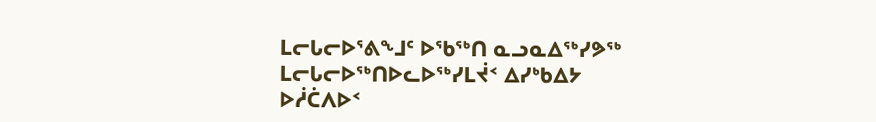ᒪᓕᒐᓕᐅᕐᕕᖕᒧᑦ ᐅᖃᖅᑎ ᓇᓗᓇᐃᖅᓯᕗᖅ ᒪᓕᒐᓕᐅᖅᑎᐅᓚᐅᖅᓯᒪᔫᑉ ᐃᓯᒃᑲᐃᔭ ᐅᓲᑖᐱᐅᑉ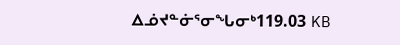ᐃᓅᔪᓐᓃᕐᓂᖓᓂᒃ119.03 KB